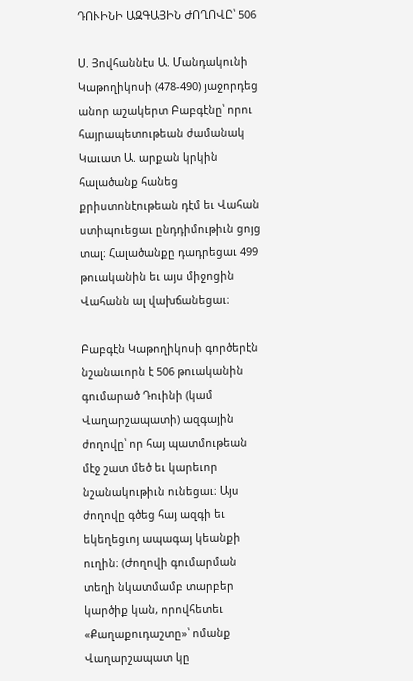ԴՈՒԻՆԻ ԱԶԳԱՅԻՆ ԺՈՂՈՎԸ՝ 506

Ս. Յովհաննէս Ա. Մանդակունի Կաթողիկոսի (478-490) յաջորդեց անոր աշակերտ Բաբգէնը՝ որու հայրապետութեան ժամանակ Կաւատ Ա. արքան կրկին հալածանք հանեց քրիստոնէութեան դէմ եւ Վահան ստիպուեցաւ ընդդիմութիւն ցոյց տալ։ Հալածանքը դադրեցաւ 499 թուականին եւ այս միջոցին Վահանն ալ վախճանեցաւ։

Բաբգէն Կաթողիկոսի գործերէն նշանաւորն է 506 թուականին գումարած Դուինի (կամ Վաղարշապատի) ազգային ժողովը՝ որ հայ պատմութեան մէջ շատ մեծ եւ կարեւոր նշանակութիւն ունեցաւ։ Այս ժողովը գծեց հայ ազգի եւ եկեղեցւոյ ապագայ կեանքի ուղին։ (Ժողովի գումարման տեղի նկատմամբ տարբեր կարծիք կան, որովհետեւ «Քաղաքուդաշտը»՝ ոմանք Վաղարշապատ կը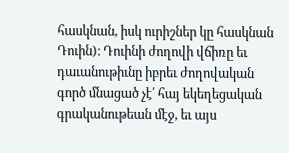հասկնան, իսկ ուրիշներ կը հասկնան Դուին)։ Դուինի ժողովի վճիռը եւ դաւանութիւնը իբրեւ ժողովական գործ մնացած չէ՛ հայ եկեղեցական գրականութեան մէջ, եւ այս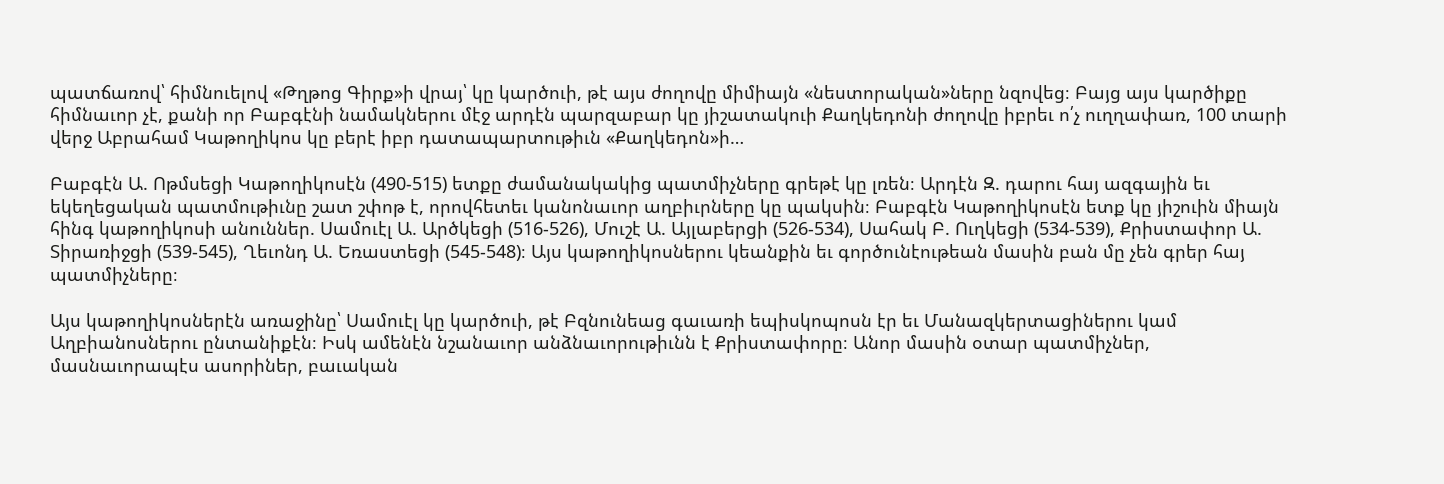պատճառով՝ հիմնուելով «Թղթոց Գիրք»ի վրայ՝ կը կարծուի, թէ այս ժողովը միմիայն «նեստորական»ները նզովեց։ Բայց այս կարծիքը հիմնաւոր չէ, քանի որ Բաբգէնի նամակներու մէջ արդէն պարզաբար կը յիշատակուի Քաղկեդոնի ժողովը իբրեւ ո՛չ ուղղափառ, 100 տարի վերջ Աբրահամ Կաթողիկոս կը բերէ իբր դատապարտութիւն «Քաղկեդոն»ի…

Բաբգէն Ա. Ոթմսեցի Կաթողիկոսէն (490-515) ետքը ժամանակակից պատմիչները գրեթէ կը լռեն։ Արդէն Զ. դարու հայ ազգային եւ եկեղեցական պատմութիւնը շատ շփոթ է, որովհետեւ կանոնաւոր աղբիւրները կը պակսին։ Բաբգէն Կաթողիկոսէն ետք կը յիշուին միայն հինգ կաթողիկոսի անուններ. Սամուէլ Ա. Արծկեցի (516-526), Մուշէ Ա. Այլաբերցի (526-534), Սահակ Բ. Ուղկեցի (534-539), Քրիստափոր Ա. Տիրառիջցի (539-545), Ղեւոնդ Ա. Եռաստեցի (545-548)։ Այս կաթողիկոսներու կեանքին եւ գործունէութեան մասին բան մը չեն գրեր հայ պատմիչները։

Այս կաթողիկոսներէն առաջինը՝ Սամուէլ կը կարծուի, թէ Բզնունեաց գաւառի եպիսկոպոսն էր եւ Մանազկերտացիներու կամ Աղբիանոսներու ընտանիքէն։ Իսկ ամենէն նշանաւոր անձնաւորութիւնն է Քրիստափորը։ Անոր մասին օտար պատմիչներ, մասնաւորապէս ասորիներ, բաւական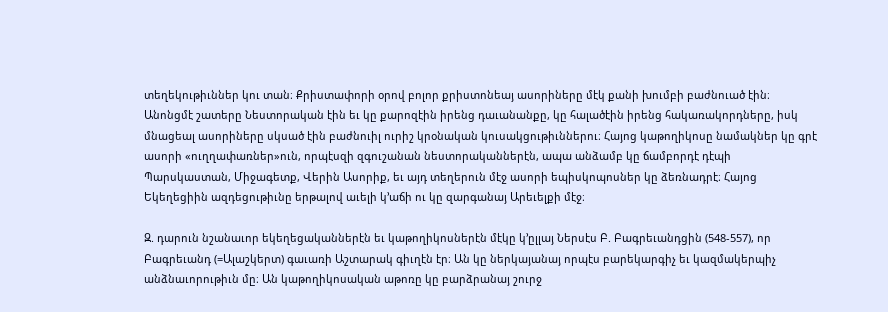տեղեկութիւններ կու տան։ Քրիստափորի օրով բոլոր քրիստոնեայ ասորիները մէկ քանի խումբի բաժնուած էին։ Անոնցմէ շատերը Նեստորական էին եւ կը քարոզէին իրենց դաւանանքը, կը հալածէին իրենց հակառակորդները, իսկ մնացեալ ասորիները սկսած էին բաժնուիլ ուրիշ կրօնական կուսակցութիւններու։ Հայոց կաթողիկոսը նամակներ կը գրէ ասորի «ուղղափառներ»ուն, որպէսզի զգուշանան նեստորականներէն, ապա անձամբ կը ճամբորդէ դէպի Պարսկաստան, Միջագետք, Վերին Ասորիք, եւ այդ տեղերուն մէջ ասորի եպիսկոպոսներ կը ձեռնադրէ։ Հայոց Եկեղեցիին ազդեցութիւնը երթալով աւելի կ՚աճի ու կը զարգանայ Արեւելքի մէջ։

Զ. դարուն նշանաւոր եկեղեցականներէն եւ կաթողիկոսներէն մէկը կ՚ըլլայ Ներսէս Բ. Բագրեւանդցին (548-557), որ Բագրեւանդ (=Ալաշկերտ) գաւառի Աշտարակ գիւղէն էր։ Ան կը ներկայանայ որպէս բարեկարգիչ եւ կազմակերպիչ անձնաւորութիւն մը։ Ան կաթողիկոսական աթոռը կը բարձրանայ շուրջ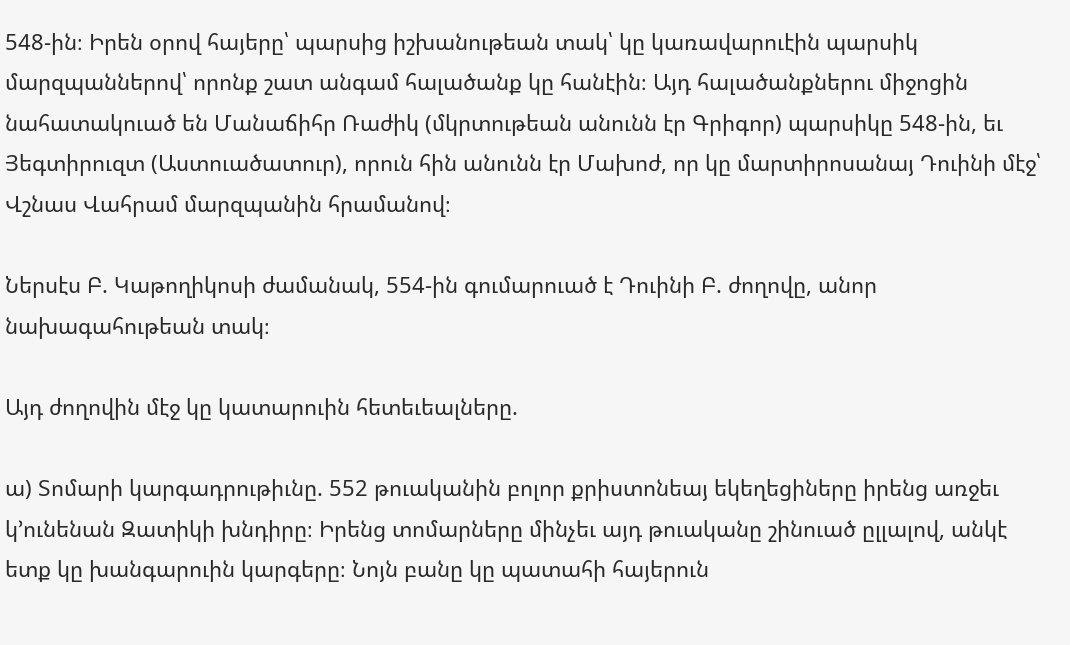548-ին։ Իրեն օրով հայերը՝ պարսից իշխանութեան տակ՝ կը կառավարուէին պարսիկ մարզպաններով՝ որոնք շատ անգամ հալածանք կը հանէին։ Այդ հալածանքներու միջոցին նահատակուած են Մանաճիհր Ռաժիկ (մկրտութեան անունն էր Գրիգոր) պարսիկը 548-ին, եւ Յեգտիրուզտ (Աստուածատուր), որուն հին անունն էր Մախոժ, որ կը մարտիրոսանայ Դուինի մէջ՝ Վշնաս Վահրամ մարզպանին հրամանով։

Ներսէս Բ. Կաթողիկոսի ժամանակ, 554-ին գումարուած է Դուինի Բ. ժողովը, անոր նախագահութեան տակ։

Այդ ժողովին մէջ կը կատարուին հետեւեալները.

ա) Տոմարի կարգադրութիւնը. 552 թուականին բոլոր քրիստոնեայ եկեղեցիները իրենց առջեւ կ՚ունենան Զատիկի խնդիրը։ Իրենց տոմարները մինչեւ այդ թուականը շինուած ըլլալով, անկէ ետք կը խանգարուին կարգերը։ Նոյն բանը կը պատահի հայերուն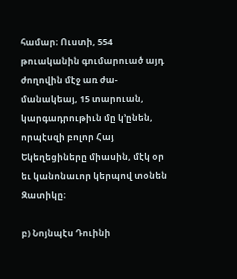համար։ Ուստի, 554 թուականին գումարուած այդ ժողովին մէջ առ ժա-մանակեայ, 15 տարուան, կարգադրութիւն մը կ՚ընեն, որպէսզի բոլոր Հայ Եկեղեցիները միասին, մէկ օր եւ կանոնաւոր կերպով տօնեն Զատիկը։

բ) Նոյնպէս Դուինի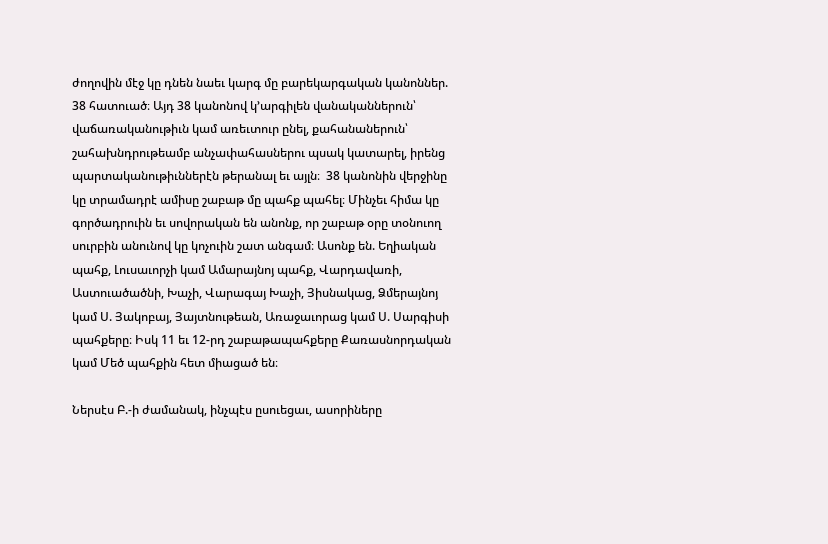ժողովին մէջ կը դնեն նաեւ կարգ մը բարեկարգական կանոններ. 38 հատուած։ Այդ 38 կանոնով կ՚արգիլեն վանականներուն՝ վաճառականութիւն կամ առեւտուր ընել, քահանաներուն՝ շահախնդրութեամբ անչափահասներու պսակ կատարել, իրենց պարտականութիւններէն թերանալ եւ այլն։  38 կանոնին վերջինը կը տրամադրէ ամիսը շաբաթ մը պահք պահել։ Մինչեւ հիմա կը գործադրուին եւ սովորական են անոնք, որ շաբաթ օրը տօնուող սուրբին անունով կը կոչուին շատ անգամ։ Ասոնք են. Եղիական պահք, Լուսաւորչի կամ Ամարայնոյ պահք, Վարդավառի, Աստուածածնի, Խաչի, Վարագայ Խաչի, Յիսնակաց, Ձմերայնոյ կամ Ս. Յակոբայ, Յայտնութեան, Առաջաւորաց կամ Ս. Սարգիսի պահքերը։ Իսկ 11 եւ 12-րդ շաբաթապահքերը Քառասնորդական կամ Մեծ պահքին հետ միացած են։

Ներսէս Բ.-ի ժամանակ, ինչպէս ըսուեցաւ, ասորիները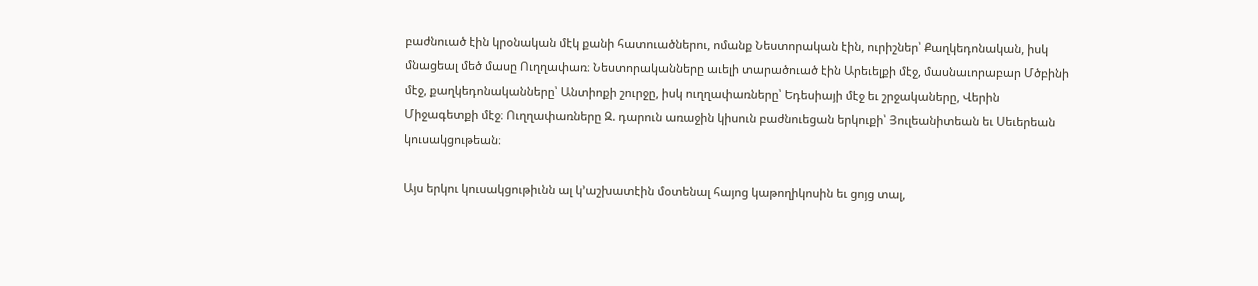բաժնուած էին կրօնական մէկ քանի հատուածներու, ոմանք Նեստորական էին, ուրիշներ՝ Քաղկեդոնական, իսկ մնացեալ մեծ մասը Ուղղափառ։ Նեստորականները աւելի տարածուած էին Արեւելքի մէջ, մասնաւորաբար Մծբինի մէջ, քաղկեդոնականները՝ Անտիոքի շուրջը, իսկ ուղղափառները՝ Եդեսիայի մէջ եւ շրջակաները, Վերին Միջագետքի մէջ։ Ուղղափառները Զ. դարուն առաջին կիսուն բաժնուեցան երկուքի՝ Յուլեանիտեան եւ Սեւերեան կուսակցութեան։

Այս երկու կուսակցութիւնն ալ կ՚աշխատէին մօտենալ հայոց կաթողիկոսին եւ ցոյց տալ,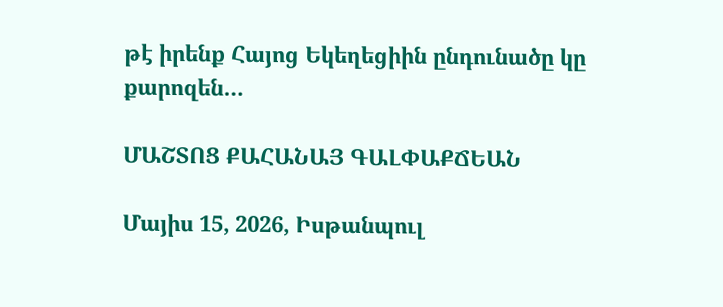թէ իրենք Հայոց Եկեղեցիին ընդունածը կը քարոզեն…

ՄԱՇՏՈՑ ՔԱՀԱՆԱՅ ԳԱԼՓԱՔՃԵԱՆ

Մայիս 15, 2026, Իսթանպուլ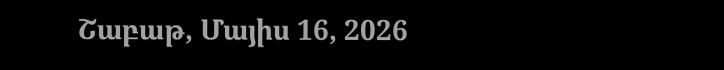Շաբաթ, Մայիս 16, 2026